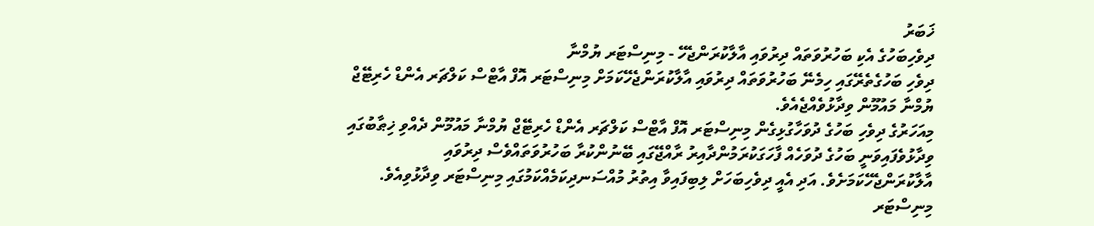ޚަބަރު
ދިވެހިބަހުގެ އެކި ބަހުރުވަތައް ދިރުވައި އާލާކުރަންޖެހޭ - މިނިސްޓަރ ޔުމްނާ
ދިވެހި ބަހުގެތެރޭގައި ހިމެނޭ ބަހުރުވަތައް ދިރުވައި އާލާކުރަންޖެހޭކަމަށް މިނިސްޓަރ އޮފް އާޓްސް ކަލްޗަރ އެންޑް ހެރިޓޭޖް ޔުމްނާ މައުމޫން ވިދާޅުވެއްޖެއެވެ.
މިއަހަރުގެ ދިވެހި ބަހުގެ ދުވަހާގުޅިގެން މިނިސްޓަރ އޮފް އާޓްސް ކަލްޗަރ އެންޑް ހެރިޓޭޖް ޔުމްނާ މައުމޫން ދެއްވި ޚިޠާބުގައި ވިދާޅުވެފައިވަނީ ބަހުގެ ދުވަހެއް ފާހަގަކުރަމުންދާއިރު ރާއްޖޭގައި ބޭނުންކުރާ ބަހުރުވަތައްވެސް ދިރުވައި އާލާކުރަންޖެހޭކަމަށެވެ. އަދި އެއީ ދިވެހިބަހަށް ލިބިފައިވާ އިތުރު މުއްސަނދިކަމެއްކަމުގައި މިނިސްޓަރ ވިދާޅުވިއެވެ.
މިނިސްޓަރ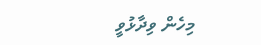މިހެން ވިދާޅުވީ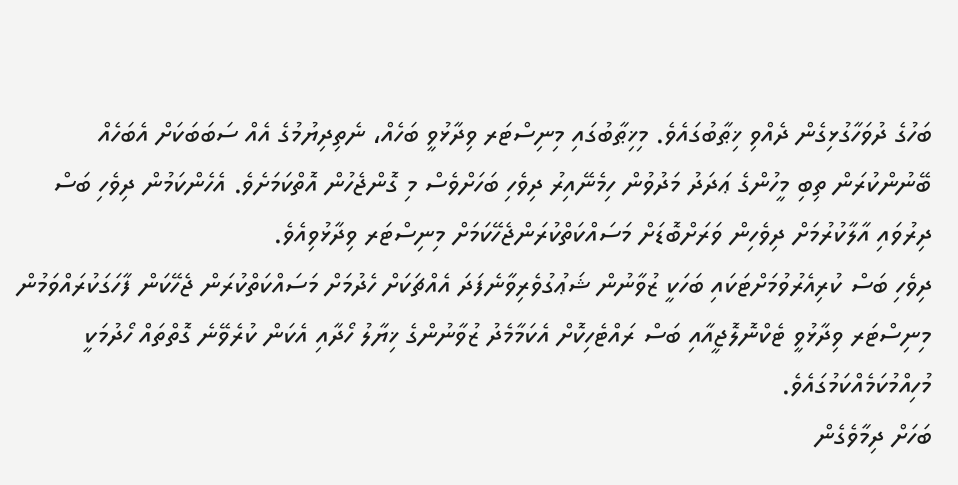ބަހުގެ ދުވަހާގުޅިގެން ދެއްވި ޚިޠާބުގައެވެ. މިޚިޠާބުގައި މިނިސްޓަރ ވިދާޅުވީ ބަހެއް، ނެތިދިޔުމުގެ އެއް ސަބަބަކަށް އެބަހެއް ބޭނުންކުރަން ތިބި މީހުންގެ ޢަދަދު މަދުވުން ހިމެނޭއިރު ދިވެހި ބަހަށްވެސް މި ގޮންޖެހުން އޮތްކަމަށެވެ. އެހެންކަމުން ދިވެހި ބަސް ދިރުވައި އާލާކުރުމަށް ދިވެހިން ވަރަށްބޮޑަށް މަސައްކަތްކުރަންޖެހޭކަމަށް މިނިސްޓަރ ވިދާޅުވިއެވެ.
ދިވެހި ބަސް ކުރިއެރުވުމަށްޓަކައި ބަހަކީ ޒުވާނުން ޝަޢުގުވެރިވާނެފަދަ އެއްޗަކަށް ހެދުމަށް މަސައްކަތްކުރަން ޖެހޭކަން ފާހަގަކުރައްވަމުން މިނިސްޓަރ ވިދާޅުވީ ޓެކްނޮލޮޖީއާއި ބަސް ރައްޓެހިކޮށް އެކަމާމެދު ޒުވާނުންގެ ޚިޔާލު ހޯދާއި އެކަން ކުރެވޭނެ ގޮތްތައް ހޯދުމަކީ މުހިއްމުކަމެއްކަމުގައެވެ.
ބަހަށް ދިމާވެގެން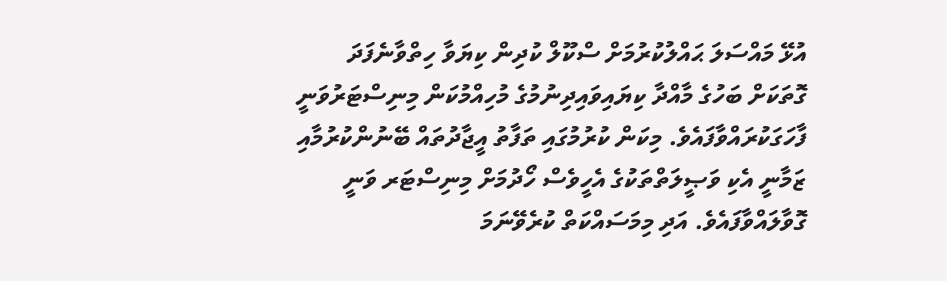އުޅޭ މައްސަލަ ޙައްލުކުރުމަށް ސްކޫލް ކުދިން ކިޔަވާ ހިތްވާނެފަދަ ގޮތަކަށް ބަހުގެ މާއްދާ ކިޔައިވައިދިނުމުގެ މުހިއްމުކަން މިނިސްޓަރުވަނީ ފާހަގަކުރައްވާފައެވެ. މިކަން ކުރުމުގައި ތަފާތު އީޖާދުތައް ބޭނުންކުރުމާއި ޒަމާނީ އެކި ވަޞީލަތްތަކުގެ އެހީވެސް ހޯދުމަށް މިނިސްޓަރ ވަނީ ގޮވާލައްވާފައެވެ. އަދި މިމަސައްކަތް ކުރެވޭނަމަ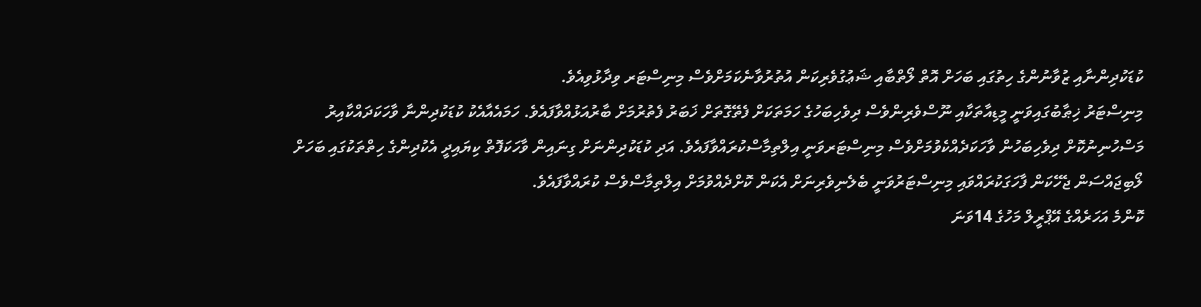ކުޑަކުދިންނާއި ޒުވާނުންގެ ހިތުގައި ބަހަށް އޮތް ލޯތްބާއި ޝަޢުގުވެރިކަން އުތުރުވާނެކަމަށްވެސް މިނިސްޓަރ ވިދާޅުވިއެވެ.
މިނިސްޓަރު ޚިޠާބުގައިވަނީ މީޑިއާތަކާއި ނޫސްވެރިންވެސް ދިވެހިބަހުގެ ހަމަތަކަށް ފެތޭގޮތަށް ޚަބަރު ފެތުރުމަށް ބާރުއަޅުއްވާފައެވެ. ހަމައެއާއެކު ކުޑަކުދިންނާ ވާހަކަދައްކާއިރު މަސްހުނިނުކޮށް ދިވެހިބަހުން ވާހަކަދެއްކެވުމަށްވެސް މިނިސްޓަރވަނީ އިލްތިމާސްކުރައްވާފައެވެ. އަދި ކުޑަކުދިންނަށް ގިނައިން ވާހަކަފޮތް ކިޔައިދީ އެކުދިންގެ ހިތްތަކުގައި ބަހަށް ލޯބިޖައްސަން ޖެހޭކަން ފާހަގަކުރައްވައި މިނިސްޓަރުވަނީ ބެލެނިވެރިނަށް އެކަން ކޮށްދެއްވުމަށް އިލްތިމާސްވެސް ކުރައްވާފައެވެ.
ކޮންމެ އަހަރެއްގެ އޭޕްރީލް މަހުގެ 14ވަނަ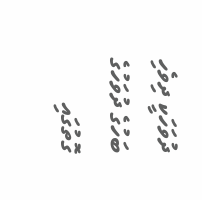ދުވަހަކީ ދިވެހި ބަހުގެ ދުވަހުގެ ގޮތުގައި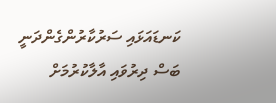ކަނޑައަޅައި ސަރުކާރުންގެންދަނީ ބަސް ދިރުވައި އާލާކުރުމަށް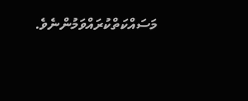މަސައްކަތްކުރައްވަމުންނެވެ.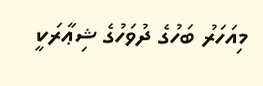މިއަހަރު ބަހުގެ ދުވަހުގެ ޝިޢާރަކީ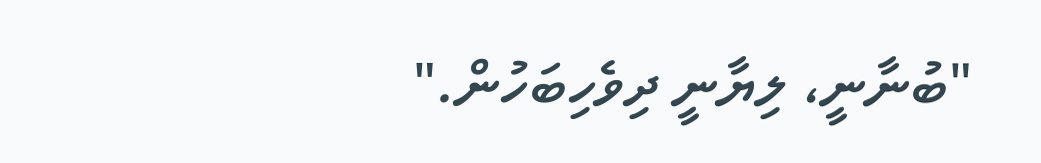"ބުނާނީ، ލިޔާނީ ދިވެހިބަހުން."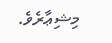މިޝިޢާރެވެ.